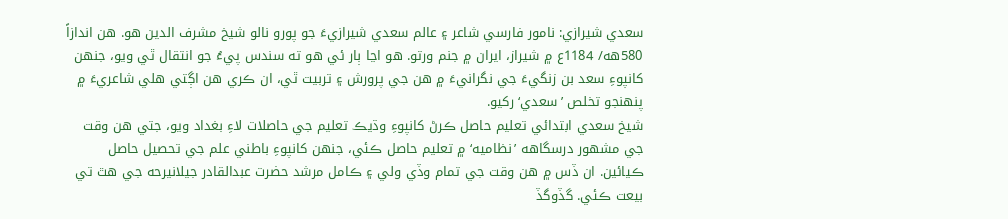سعدي شيرازي: نامور فارسي شاعر ۽ عالم سعدي شيرازيءَ جو پورو نالو شيخ مشرف الدين هو. هن اندازاً 580هه/ 1184ع ۾ شيراز، ايران ۾ جنم ورتو. هو اڃا ٻار ئي هو ته سندس پيءُ جو انتقال ٿي ويو، جنهن کانپوءِ سعد بن زنگيءَ جي نگرانيءَ ۾ هن جي پرورش ۽ تربيت ٿي، ان ڪري هن اڳتي هلي شاعريءَ ۾ پنهنجو تخلص ’سعدي‘ رکيو.
شيخ سعدي ابتدائي تعليم حاصل ڪرڻ کانپوءِ وڌيڪ تعليم جي حاصلات لاءِ بغداد ويو، جتي هن وقت جي مشهور درسگاهه ’نظاميه‘ ۾ تعليم حاصل ڪئي، جنهن کانپوءِ باطني علم جي تحصيل حاصل ڪيائين. ان ڏس ۾ هن وقت جي تمام وڏي ولي ۽ ڪامل مرشد حضرت عبدالقادر جيلانيرحه جي هٿ تي بيعت ڪئي. گڏوگڏ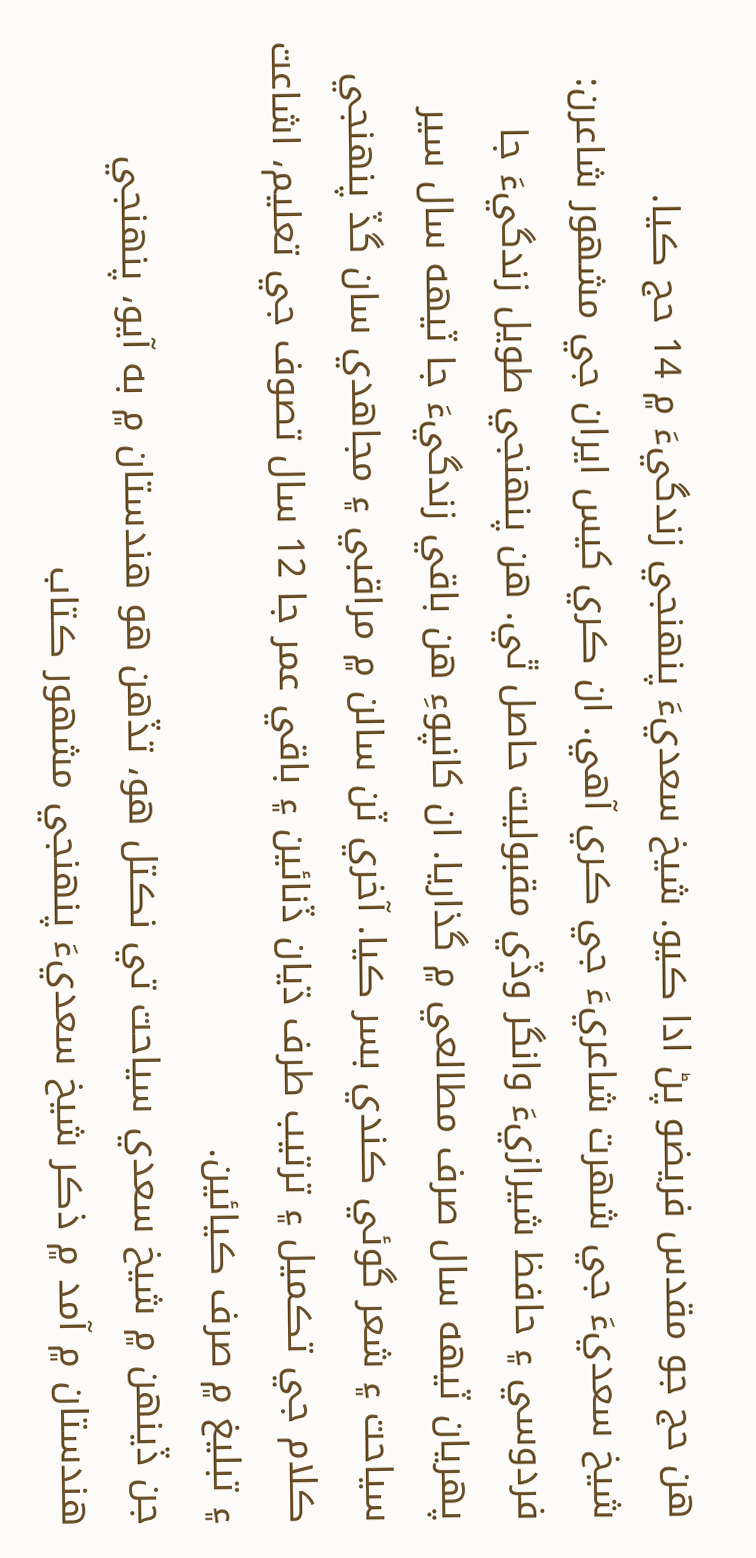هن حج جو مقدس فريضو پڻ ادا ڪيو. شيخ سعديءَ پنهنجي زندگيءَ ۾ 14 حج ڪيا.
شيخ سعديءَ جي شهرت شاعريءَ جي ڪري آهي. ان ڪري کيس ايران جي مشهور شاعرن: فردوسي ۽ حافظ شيرازيءَ وانگر وڏي مقبوليت حاصل ٿي. هن پنهنجي طويل زندگيءَ جا پهريان ٽيهه سال صرف مطالعي ۾ گذاريا. ان کانپوءِ هن باقي زندگيءَ جا ٽيهه سال سير سياحت ۽ شعر گوئي ڪندي بسر ڪيا. آخري ٽن سالن ۾ مراقبي ۽ مجاهدي سان گڏ پنهنجي ڪلام جي تڪميل ۽ ترتيب طرف ڌيان ڏنائين ۽ باقي عمر جا 12 سال تصوف جي تعليم، اشاعت ۽ تبليغ ۾ صرف ڪيائين.
جن ڏينهن ۾ شيخ سعدي سياحت تي نڪتل هو، تڏهن هو هندستان ۾ به آيو، پنهنجي هندستان ۾ آمد ۾ ذڪر شيخ سعديءَ پنهنجي مشهور ڪتاب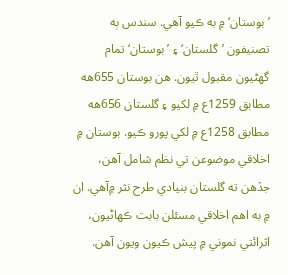’بوستان‘ ۾ به ڪيو آهي. سندس ٻه تصنيفون ’گلستان‘ ۽ ’بوستان‘ تمام گهڻيون مقبول ٿيون. هن بوستان 655هه مطابق 1259ع ۾ لکيو ۽ گلستان 656هه مطابق 1258ع ۾ لکي پورو ڪيو. بوستان ۾ اخلاقي موضوعن تي نظم شامل آهن، جڏهن ته گلستان بنيادي طرح نثر ۾آهي. ان ۾ به اهم اخلاقي مسئلن بابت ڪهاڻيون، اثرائتي نموني ۾ پيش ڪيون ويون آهن.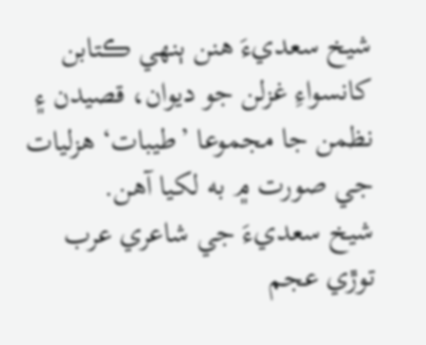شيخ سعديءَ هنن ٻنهي ڪتابن کانسواءِ غزلن جو ديوان، قصيدن ۽ نظمن جا مجموعا ’طيبات‘ هزليات جي صورت ۾ به لکيا آهن.
شيخ سعديءَ جي شاعري عرب توڙي عجم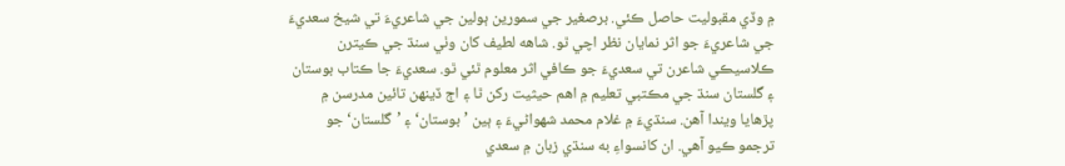۾ وڏي مقبوليت حاصل ڪئي. برصغير جي سمورين ٻولين جي شاعريءَ تي شيخ سعديءَ جي شاعريءَ جو اثر نمايان نظر اچي ٿو. شاهه لطيف کان وٺي سنڌ جي ڪيترن ڪلاسيڪي شاعرن تي سعديءَ جو ڪافي اثر معلوم ٿئي ٿو. سعديءَ جا ڪتاب بوستان ۽ گلستان سنڌ جي مڪتبي تعليم ۾ اهم حيثيت رکن ٿا ۽ اڄ ڏينهن تائين مدرسن ۾ پڙهايا ويندا آهن. سنڌيءَ ۾ غلام محمد شهواڻيءَ ۽ ٻين ’بوستان‘ ۽ ’گلستان‘ جو ترجمو ڪيو آهي. ان کانسواءِ به سنڌي زبان ۾ سعدي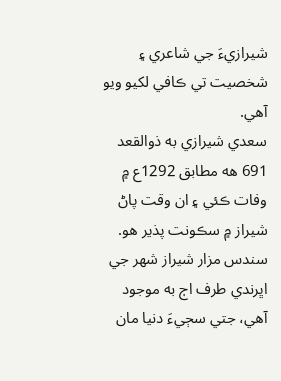شيرازيءَ جي شاعري ۽ شخصيت تي ڪافي لکيو ويو آهي.
سعدي شيرازي به ذوالقعد 691 هه مطابق 1292ع ۾ وفات ڪئي ۽ ان وقت پاڻ شيراز ۾ سڪونت پذير هو. سندس مزار شيراز شهر جي اڀرندي طرف اڄ به موجود آهي، جتي سڄيءَ دنيا مان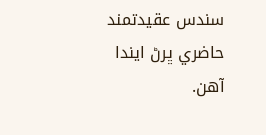سندس عقيدتمند حاضري ڀرڻ ايندا آهن.